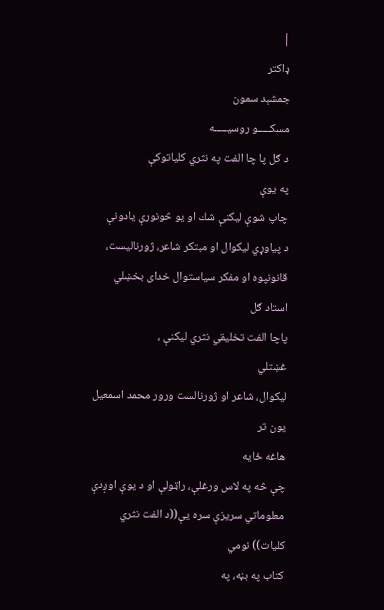|
ډاكتر
جمشېد سمون
مسكـــــو روسيـــــه
د ګل پا چا الفت په نثري كلياتوكې
په يوې
چاپ شوې ليكنې شك او يو څونورې يادونې
د پياوړي ليكوال او مبتكر شاعر، ژورناليست،
قانونپوه او مفكر سياستوال خداى بخښلي استاد ګل
پاچا الفت تخليقي نثري ليكنې ،
غښتلي
ليكوال، شاعر او ژورنالست ورور محمد اسمعيل يون تر
هاغه ځايه
چې څه په لاس ورغلې، راټولې او د يوې اوږدې
معلوماتي سريزې سره يې((د الفت نثري كليات)) نومي
كتاب په بڼه، په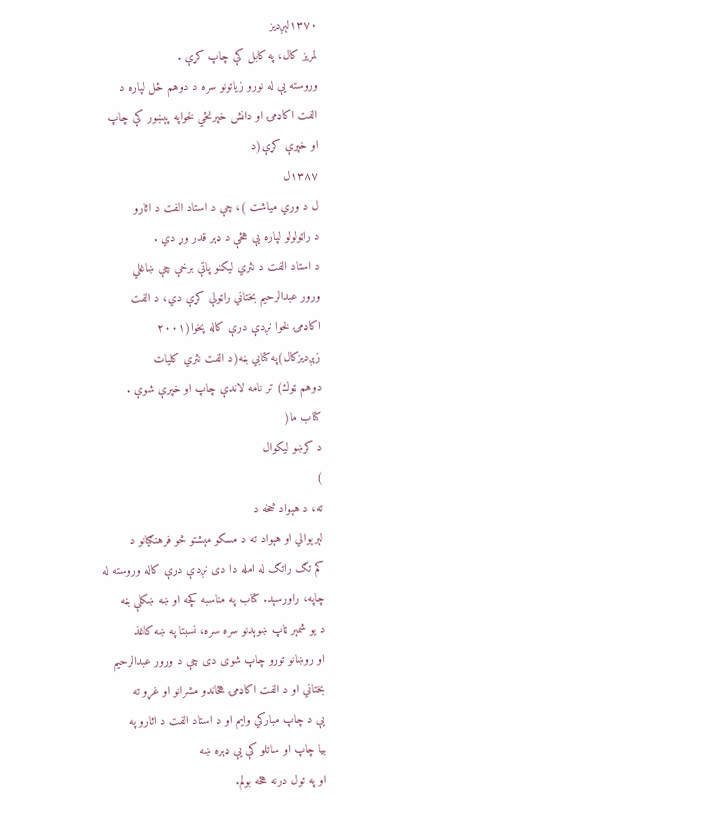۱۳۷۰لېږديز
لمريز كال، په كابل كې چاپ كړې .
وروسته يې له نورو زياتونو سره د دوهم ځل لپاره د
الفت اكاډمۍ او دانش خپرنځي لخواپه پېښور كې چاپ
او خپرې كړې(د
۱۳۸۷ل
ل د وري مياشت )، چې د استاد الفت د اثارو
د راټولولو لپاره يې هڅې د ډېر قدر وړ دي .
د استاد الفت د نثري ليكنو پاتې برخې چې ښاغلي
ورور عبدالرحيم بختاني راټولې كړې دي، د الفت
اكاډمۍ لخوا نږدې درې كاله پخوا(۲۰۰۱
زېږديزكال)په كتابي بڼه(د الفت نثري كليات
دوهم ټوك) تر نامه لاندې چاپ او خپرې شوې .
كتاب ما(
د كرښو ليكوال
)
ته، د هېواد څخه د
لېرېوالي او هېواد ته د مسكو مېشتو څو فرهنګيانو د
كم تګ راتګ له امله دا دى نږدې درې كاله وروسته له
چاپه، راورسېد. كتاب په مناسبه كچه او ښه ښكلې بڼه
د يو شمېر ټاپ ښوېدنو سره سره، نسبتا په ښه كاغذ
او روښانو تورو چاپ شوى دى چې د ورور عبدالرحيم
بختاني او د الفت اكاډمۍ هڅاندو مشرانو او غړو ته
يې د چاپ مباركي وايم او د استاد الفت د اثارو په
بيا چاپ او ساتلو كې يې ډېره ښه
او په تول درنه هڅه بولم.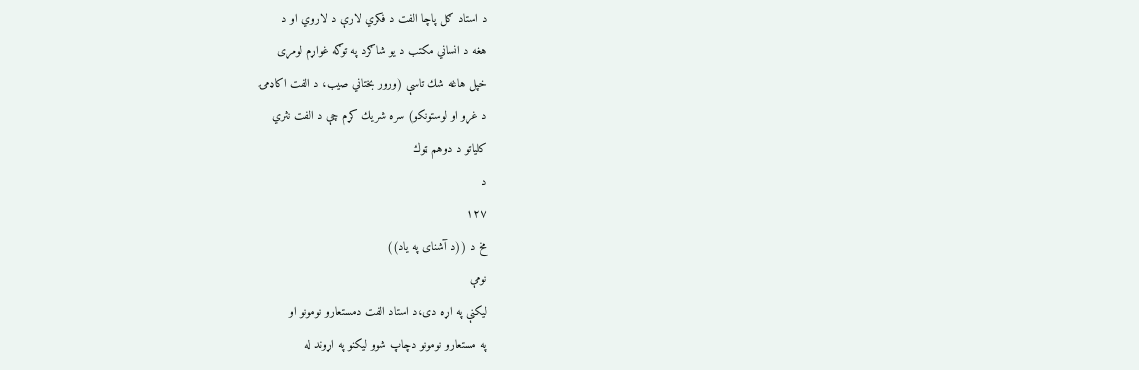د استاد ګل پاچا الفت د فكري لارې د لاروي او د
هغه د انساني مكتب د يو شاګرد په توګه غواړم لومړى
خپل هاغه شك تاسې (ورور بختاني صيب، د الفت اكاډمۍ
د غړو او لوستونكو) سره شريك كړم چې د الفت نثري
كلياتو د دوهم ټوك
د
۱۲۷
مخ د ((د آشناى په ياد))
نومې
ليكنې په اړه دى،د استاد الفت دمستعارو نومونو او
په مستعارو نومونو دچاپ شوو ليكنو په اړوند له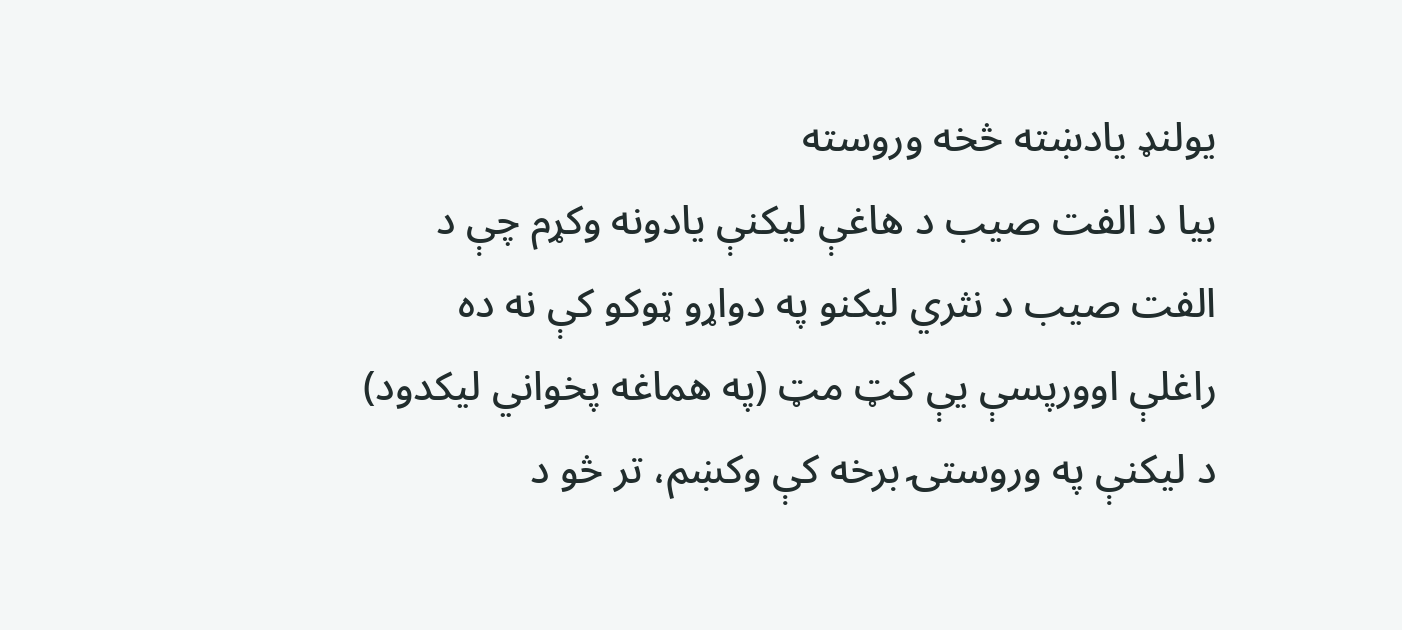يولنډ يادښته څخه وروسته
بيا د الفت صيب د هاغې ليكنې يادونه وكړم چې د
الفت صيب د نثري ليكنو په دواړو ټوكو كې نه ده
راغلې اوورپسې يې كټ مټ (په هماغه پخواني ليكدود)
د ليكنې په وروستۍ برخه كې وكښم، تر څو د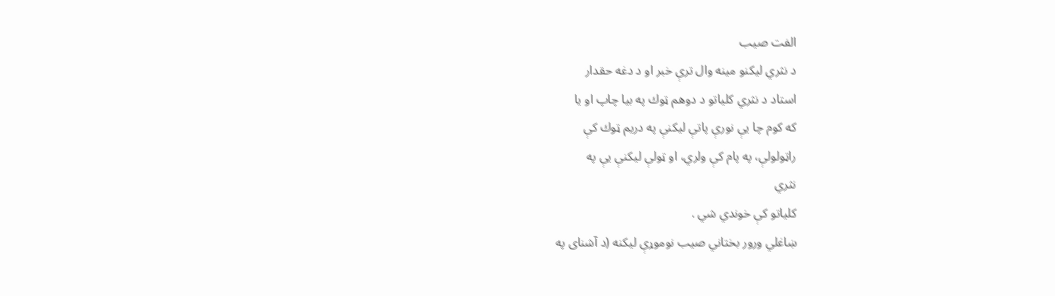الفت صيب
د نثري ليكنو مينه وال ترې خبر او د دغه حقدار
استاد د نثري كلياتو د دوهم ټوك په بيا چاپ او يا
كه كوم چا يې نورې پاتې ليكنې په دريم ټوك كې
راټولولې، په پام كې ولري، او ټولې ليكنې يې په
نثري
كلياتو كې خوندي شي .
ښاغلي ورور بختاني صيب نوموړې ليكنه (د آشناى په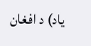ياد) د افغان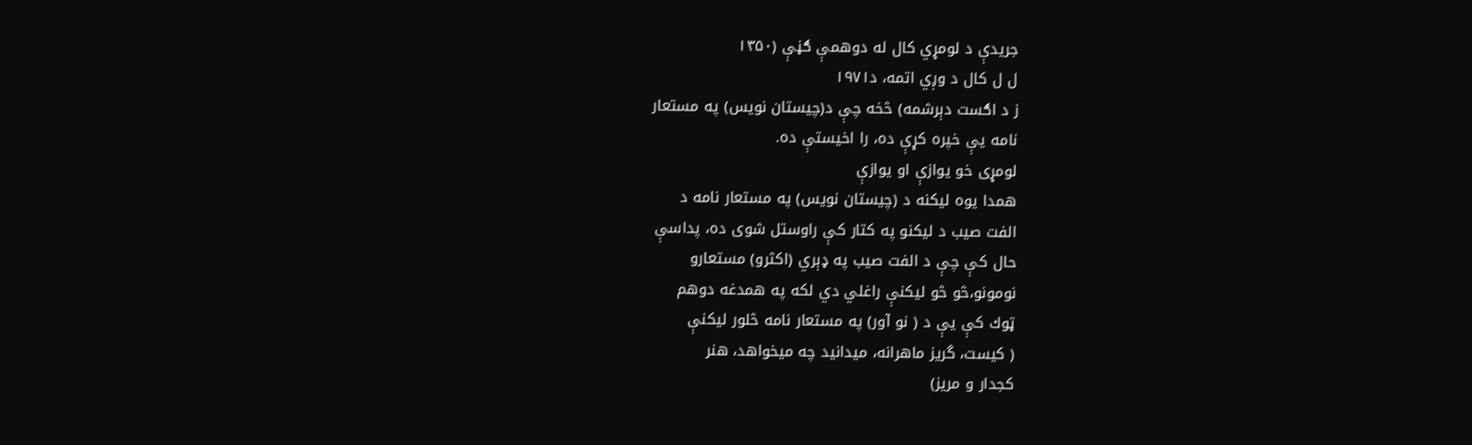جريدې د لومړي كال له دوهمې ګڼې (۱۳۵۰
ل ل كال د وږي اتمه، د۱۹۷۱
ز د اګست دېرشمه) څخه چې د(چيستان نويس) په مستعار
نامه يې خپره كړې ده، را اخيستې ده.
لومړى خو يوازې او يوازې
همدا يوه ليكنه د (چيستان نويس) په مستعار نامه د
الفت صيب د ليكنو په كتار كې راوستل شوى ده، پداسې
حال كې چې د الفت صيب په ډېري (اكثرو) مستعارو
نومونو،څو څو ليكنې راغلي دي لكه په همدغه دوهم
ټوك كې يې د ( نو آور) په مستعار نامه څلور ليكنې
( كيست، گريز ماهرانه، ميدانيد چه ميخواهد، هنر
كجدار و مريز)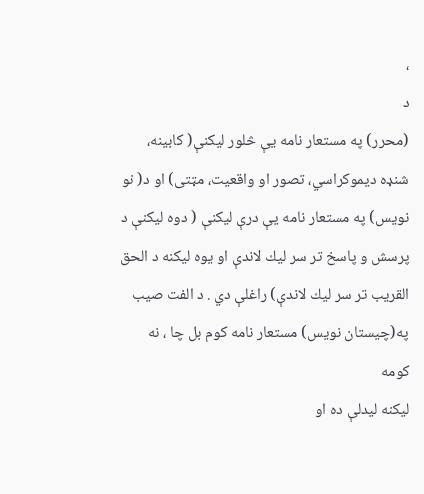،
د
(محرر) په مستعار نامه يې څلور ليكنې( كابينه،
شنډه ديموكراسي، تصور او واقعيت، مټتى) او د( نو
نويس) په مستعار نامه يې درې ليكنې ( دوه ليكنې د
پرسش و پاسخ تر سر ليك لاندې او يوه ليكنه د الحق
القريب تر سر ليك لاندې) راغلې دي . د الفت صيب
په(چيستان نويس) مستعار نامه كوم بل چا ، نه كومه
ليكنه ليدلې ده او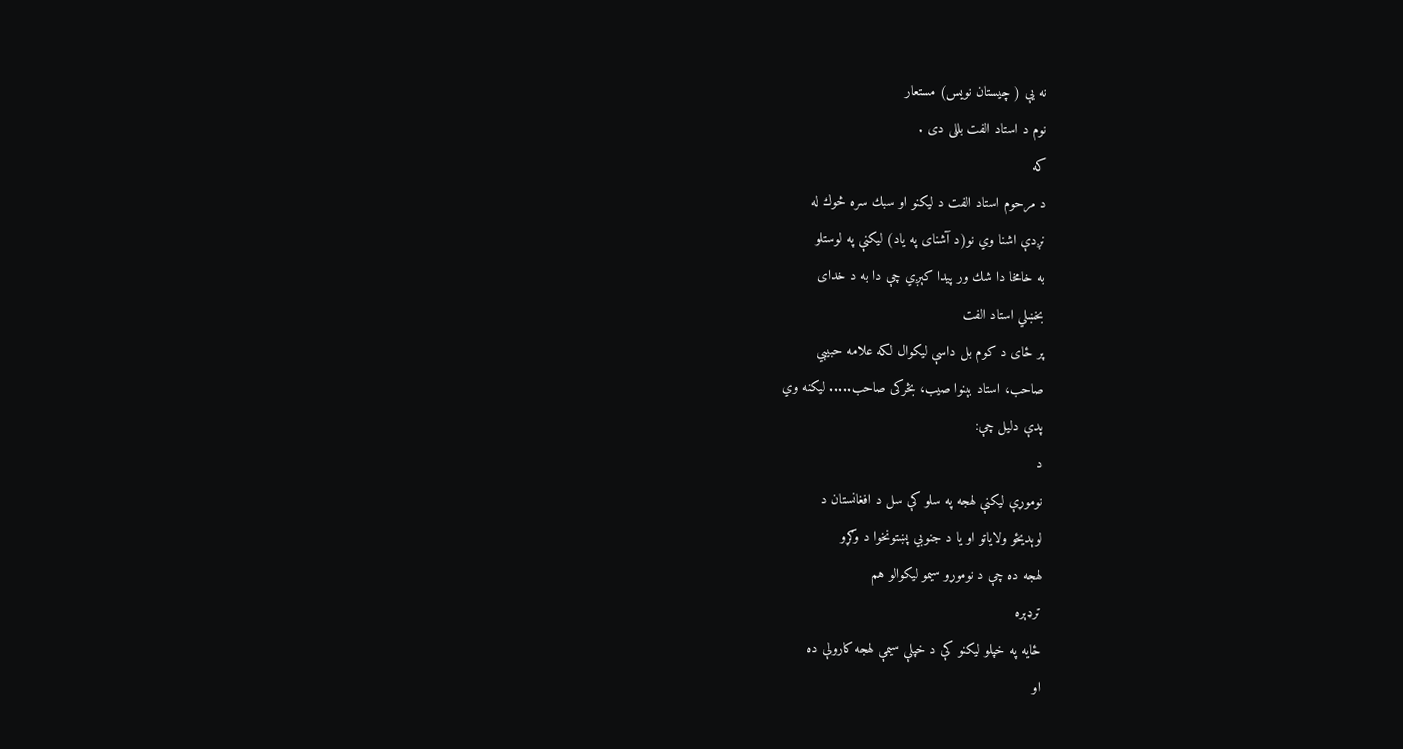نه يې ( چيستان نويس) مستعار
نوم د استاد الفت بللى دى .
كه
د مرحوم استاد الفت د ليكنو او سبك سره څوك له
نږدې اشنا وي نو(د آشناى په ياد) ليكنې په لوستلو
به خامخا دا شك ور پيدا كېږي چې دا به د خداى
بخښلي استاد الفت
پر ځاى د كوم بل داسې ليكوال لكه علامه حبيبي
صاحب، استاد بېنوا صيب، بڅركى صاحب..... ليكنه وي
پدې دليل چې:
د
نوموړې ليكنې لهجه په سلو كې سل د افغانستان د
لوېديځو ولاياتو او يا د جنوبي پښتونخوا د وګړو
لهجه ده چې د نوموړو سيمو ليكوالو هم
ترډېره
ځايه په خپلو ليكنو كې د خپلې سيمې لهجه كارولې ده
او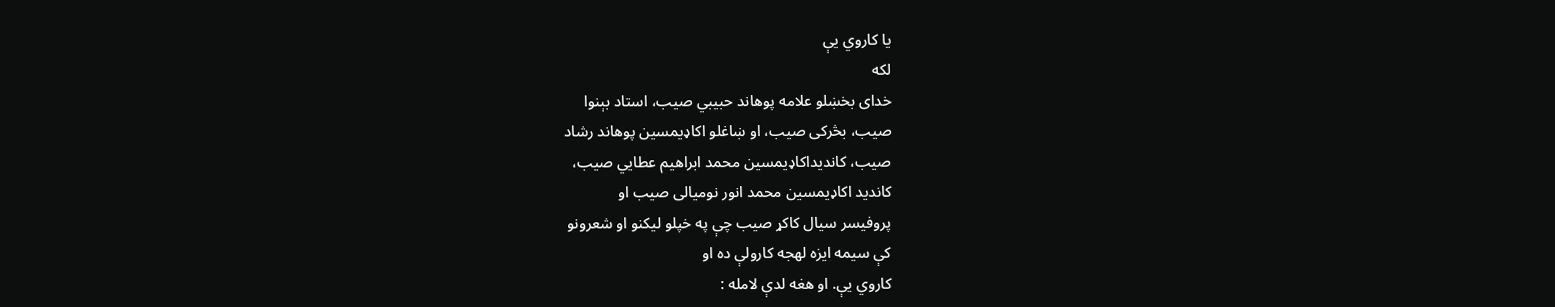يا كاروي يې
لكه
خداى بخښلو علامه پوهاند حبيبي صيب، استاد بېنوا
صيب، بڅركى صيب، او ښاغلو اكاډيمسين پوهاند رشاد
صيب، كانديداكاډيمسين محمد ابراهيم عطايي صيب،
كانديد اكاډيمسين محمد انور نوميالى صيب او
پروفيسر سيال كاكړ صيب چې په خپلو ليكنو او شعرونو
كې سيمه ايزه لهجه كارولې ده او
كاروي يې. او هغه لدې لامله :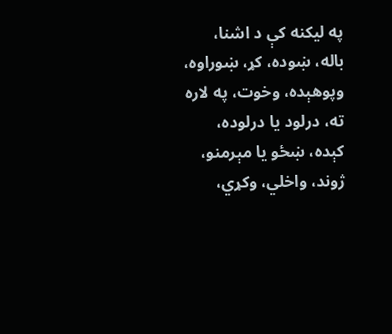په ليكنه كې د اشنا، باله، ښوده، كړ، ښوراوه،
وپوهېده، وخوت، په لاره ته، درلود يا درلوده،
كېده، ښځو يا مېرمنو، ژوند، واخلي، وكړي،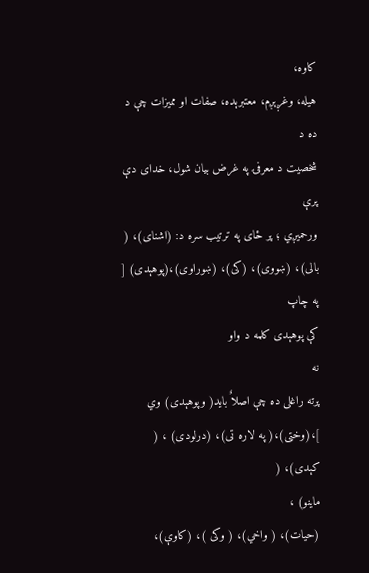كاوه،
هيله، وغږېږم، معتبرېده، صفات او مميزات چې د ده د
شخصيت د معرفۍ په غرض بيان شول، خداى دې پرې
ورحميږي ؛ پر ځاى په ترتيب سره د: (اشناى)، (
بالى)، (ښووى)، (كى)، (ښوراوى)،(پوهېدى) [ په چاپ
كې پوهېدى كلمه د واو
نه
پرته راغلى ده چې اصلاٌ بايد( وپوهېدى) وي
]،(وختى)،( په لاره تى)، (درلودى) ، ( كېدى)، (
ماينو) ،
(حيات)، ( واخي)، ( وكى )، (كاوې)،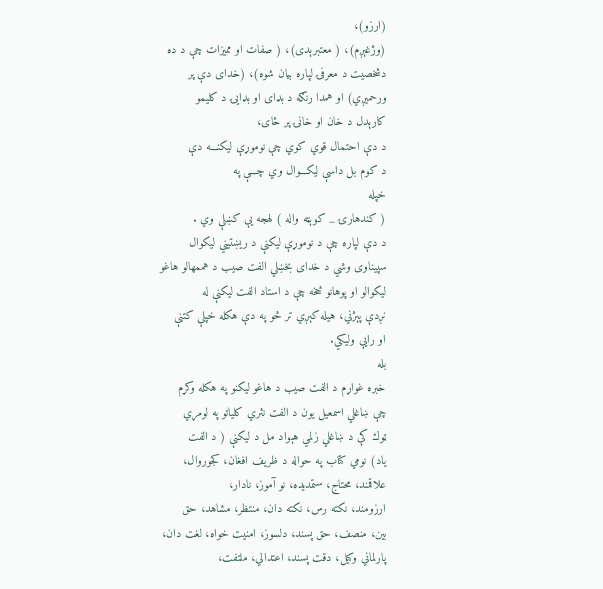(ارزو)،
(وژغېږم)، ( معتبرېدى)، ( صفات او مميزات چې د ده
دشخصيت د معرفۍ لپاره بيان شوه)، (خداى دې پر
ورحميږي) او همدا رنګه د بډاى او بډايۍ د كليمو
كارېدل د خان او خانۍ پر ځاى،
د دې احتمال قوي كوي چې نوموړې ليكنـــه دې
د كوم بل داسې ليكـــوال وي چـــې په
خپله
( كندهارۍ _ كوېټه واله ) لهجه يې كښلې وي .
د دې لپاره چې د نوموړې ليكنې د ريښتيني ليكوال
سپيناوى وشي د خداى بخښلي الفت صيب د هممهالو هاغو
ليكوالو او پوهانو څخه چې د استاد الفت ليكنې له
نږدې پېژني، هيله كېږي تر څو په دې هكله خپلې كتنې
او رايې وليكي.
بله
خبره غواړم د الفت صيب د هاغو ليكنو په هكله وكړم
چې ښاغلي اسمعيل يون د الفت نثري كلياتو په لومړي
ټوك كې د ښاغلي زلمي هېواد مل د ليكنې ( د الفت
ياد) نومي كتاب په حواله د ظريف افغان، كجوروال،
علاقمند، محتاج، ستمديده، نو آموز، نادار،
ارزومند، نكته رس، نكته دان، منتظر، مشاهد، حق
بين، منصف، حق پسند، دلسوز، امنيت خواه، لغت دان،
پارلماني وكيل، دقت پسند، اعتدالي، ملتفت،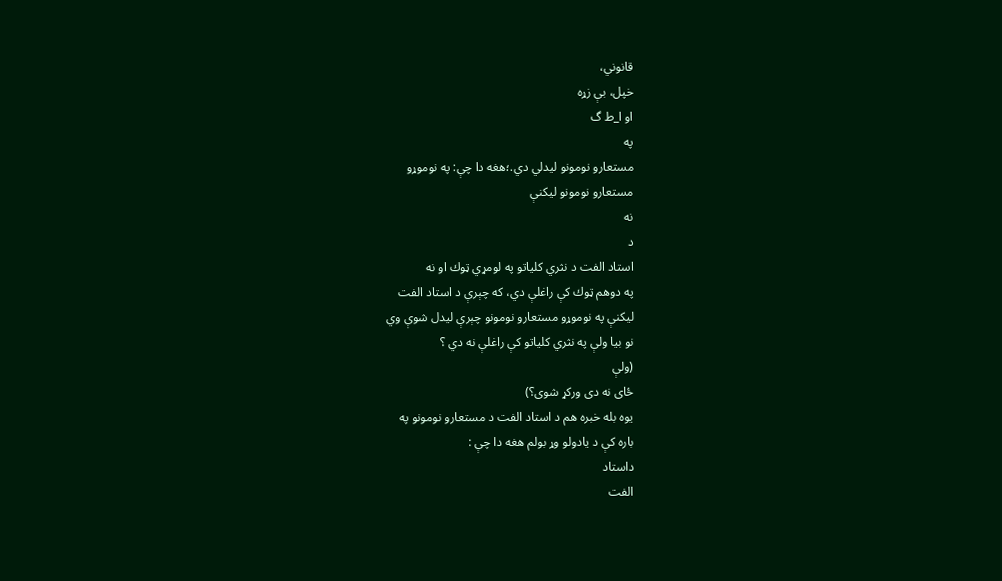قانوني،
خپل، بې زړه
او ا_ط گ
په
مستعارو نومونو ليدلي دي.؛هغه دا چې: په نوموړو
مستعارو نومونو ليكنې
نه
د
استاد الفت د نثري كلياتو په لومړي ټوك او نه
په دوهم ټوك كې راغلې دي، كه چېرې د استاد الفت
ليكنې په نوموړو مستعارو نومونو چېرې ليدل شوې وي
نو بيا ولې په نثري كلياتو كې راغلې نه دي ؟
(ولې
ځاى نه دى وركړ شوى؟)
يوه بله خبره هم د استاد الفت د مستعارو نومونو په
باره كې د يادولو وړ بولم هغه دا چې :
داستاد
الفت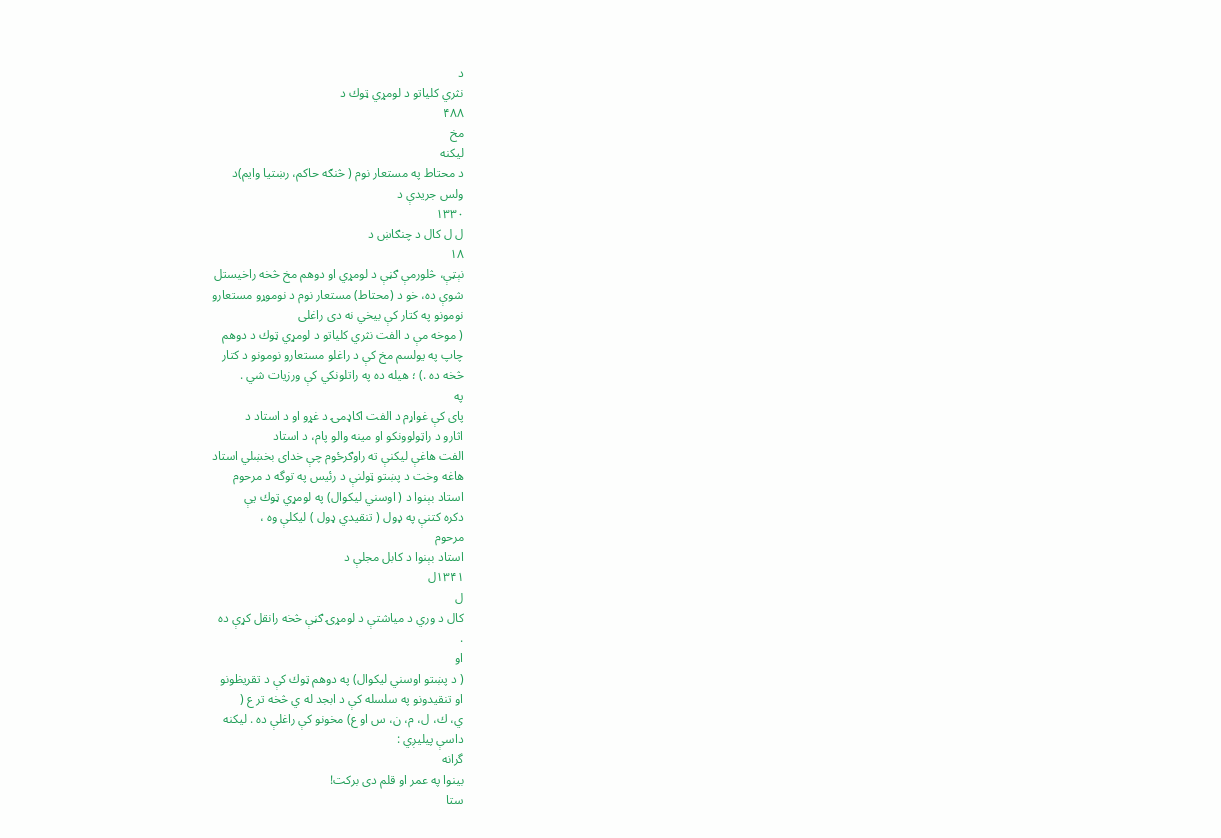د
نثري كلياتو د لومړي ټوك د
۴۸۸
مخ
ليكنه
د محتاط په مستعار نوم ( څنګه حاكم، رښتيا وايم)د
ولس جريدې د
۱۳۳۰
ل ل كال د چنګاښ د
۱۸
نېټې، څلورمې ګڼې د لومړي او دوهم مخ څخه راخيستل
شوې ده، خو د (محتاط) مستعار نوم د نوموړو مستعارو
نومونو په كتار كې بيخي نه دى راغلى
( موخه مې د الفت نثري كلياتو د لومړي ټوك د دوهم
چاپ په يولسم مخ كې د راغلو مستعارو نومونو د كتار
څخه ده .) ؛ هيله ده په راتلونكي كې ورزيات شي .
په
پاى كې غواړم د الفت اكاډمۍ د غړو او د استاد د
اثارو د راټولوونكو او مينه والو پام، د استاد
الفت هاغې ليكنې ته راوګرځوم چې خداى بخښلي استاد
هاغه وخت د پښتو ټولنې د رئيس په توگه د مرحوم
استاد بېنوا د ( اوسني ليكوال) په لومړي ټوك يې
دكره كتنې په ډول ( تنقيدي ډول ) ليكلې وه ،
مرحوم
استاد بېنوا د كابل مجلې د
۱۳۴۱ل
ل
كال د وري د مياشتې د لومړۍ ګڼې څخه رانقل كړې ده
.
او
( د پښتو اوسني ليكوال) په دوهم ټوك كې د تقريظونو
او تنقيدونو په سلسله كې د ابجد له ي څخه تر ع (
ي، ك، ل، م، ن، س او ع) مخونو كې راغلې ده . ليكنه
داسې پيليږي :
گرانه
بينوا په عمر او قلم دى بركت!
ستا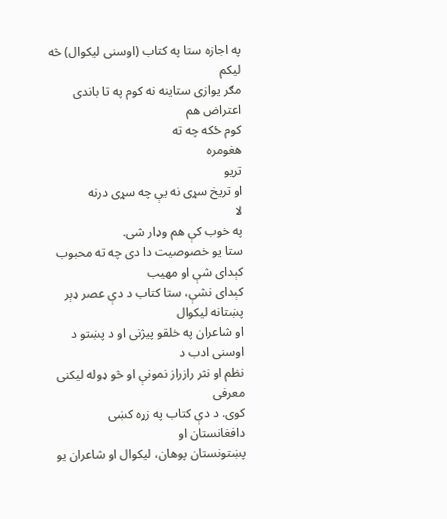په اجازه ستا په كتاب (اوسنى ليكوال) څه ليكم
مګر يوازى ستاينه نه كوم په تا باندى اعتراض هم
كوم ځكه چه ته
هغومره
تريو
او تريخ سړى نه يې چه سړى درنه
لا
په خوب كې هم وډار شى.
ستا يو خصوصيت دا دى چه ته محبوب كېداى شې او مهيب
كېداى نشې، ستا كتاب د دې عصر ډېر پښتانه ليكوال
او شاعران په خلقو پيژنى او د پښتو د اوسنى ادب د
نظم او نثر رازراز نمونې او څو ډوله ليكنى معرفى
كوى. د دې كتاب په زړه كښى دافغانستان او
پښتونستان پوهان، ليكوال او شاعران يو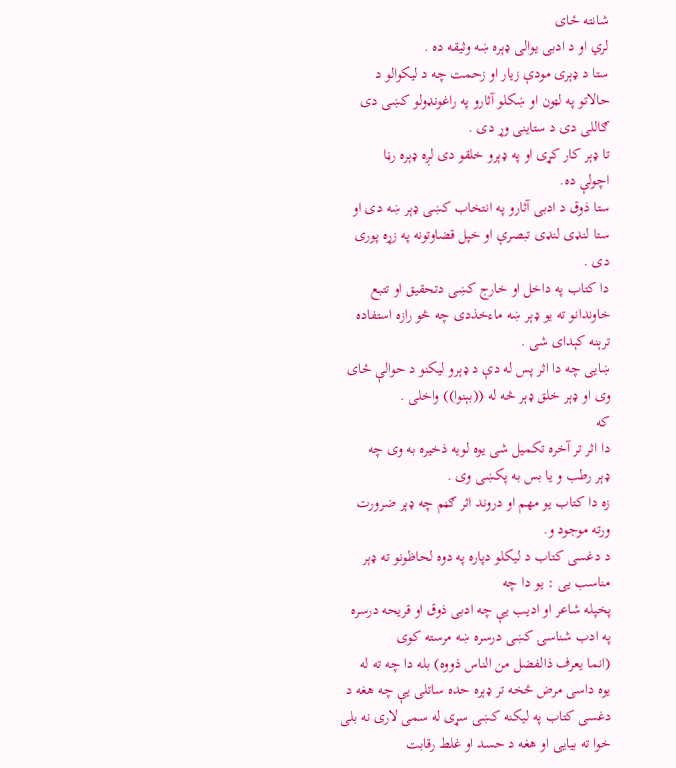شانته ځاى
لري او د ادبى يوالى ډېره ښه وثيقه ده .
ستا د ډېرى مودې زيار او زحمت چه د ليكوالو د
حالاتو په لټون او ښكلو آثارو په راغونډولو كښى دى
ګاللى دى د ستاينى وړ دى .
تا ډېر كار كړى او په ډېرو خلقو دى لږه ډېره رڼا
اچولې ده.
ستا ذوق د ادبى آثارو په انتخاب كښى ډېر ښه دى او
ستا لنډى لنډى تبصرې او خپل قضاوتونه په زړه پورى
دى .
دا كتاب په داخل او خارج كښى دتحقيق او تتبع
خاوندانو ته يو ډېر ښه ماءخذدى چه څو رازه استفاده
ترېنه كېداى شى .
ښايى چه دا اثر پس له دې د ډېرو ليكنو د حوالې ځاى
وى او ډېر خلق ډېر څه له ((بېنوا)) واخلى .
كه
دا اثر تر آخره تكميل شى يوه لويه ذخيره به وى چه
ډېر رطب و يا بس به پكښى وى .
زه دا كتاب يو مهم او دروند اثر ګڼم چه ډېر ضرورت
ورته موجود و.
د دغسى كتاب د ليكلو دپاره په دوه لحاظونو ته ډېر
مناسب يى : يو دا چه
پخپله شاعر او اديب يې چه ادبى ذوق او قريحه درسره
په ادب شناسۍ كښى درسره ښه مرسته كوى
(انما يعرف ذالفضل من الناس ذووه) بله دا چه ته له
يوه داسى مرض څخه تر ډېره حده ساتلى يې چه هغه د
دغسى كتاب په ليكنه كښى سړى له سمى لارى نه بلى
خوا ته بيايى او هغه د حسد او غلط رقابت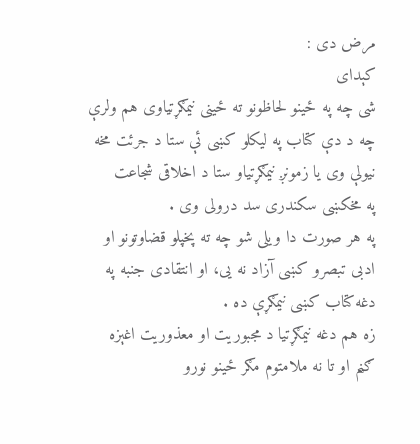مرض دى :
كېداى
شى چه په ځينو لحاظونو ته ځينى نيمګړتياوى هم ولرې
چه د دې كتاب په ليكلو كښى ئې ستا د جرئت مخه
نيولې وى يا زمونږ نيمګړتياو ستا د اخلاقى شجاعت
په مخكښى سكندرى سد درولى وى .
په هر صورت دا ويلى شو چه ته پخپلو قضاوتونو او
ادبى تبصرو كښى آزاد نه يى، او انتقادى جنبه په
دغه كتاب كښى نيمګړې ده .
زه هم دغه نيمګړتيا د مجبوريت او معذوريت اغېزه
ګڼم او تا نه ملامتوم مګر ځينو نورو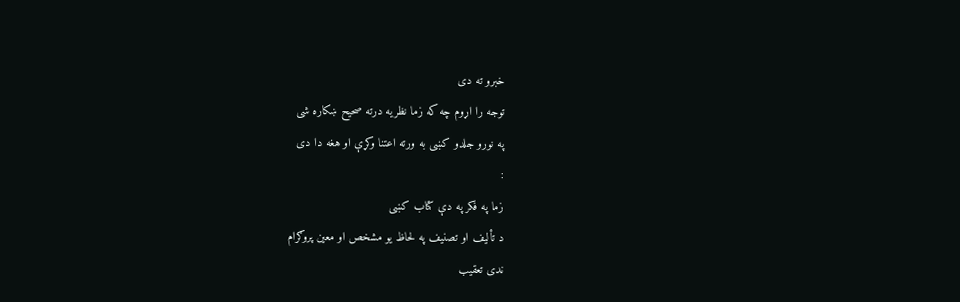خبرو ته دى
توجه را اړوم چه كه زما نظريه درته صحيح ښكاره شى
په نورو جلدو كښى به ورته اعتنا وكړې او هغه دا دى
:
زما په فكر په دې كتاب كښى
د تأليف او تصنيف په لحاظ يو مشخص او معين پروګرام
ندى تعقيب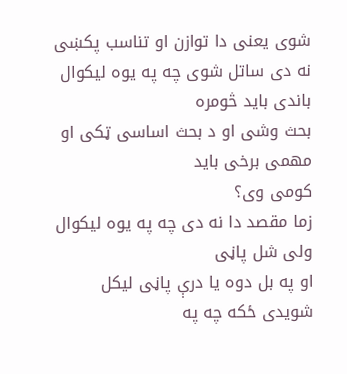شوى يعنى دا توازن او تناسب پكښى
نه دى ساتل شوى چه په يوه ليكوال باندى بايد څومره
بحث وشى او د بحث اساسى ټكى او مهمى برخى بايد
كومى وى؟
زما مقصد دا نه دى چه په يوه ليكوال ولى شل پاڼى
او په بل دوه يا درې پاڼى ليكل شويدى ځكه چه په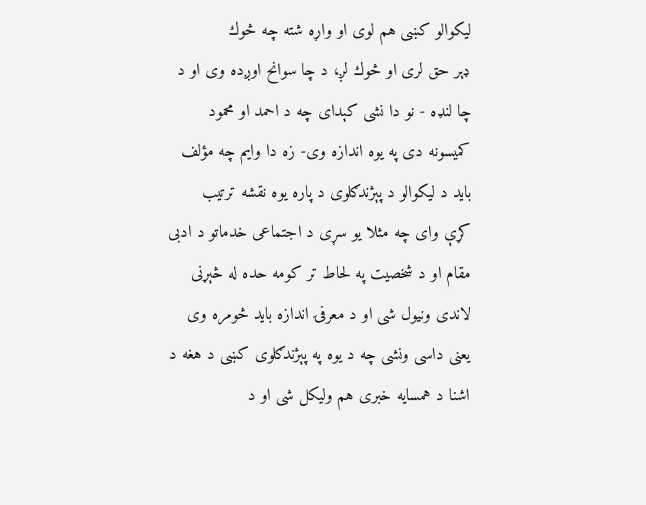ليكوالو كښى هم لوى او واړه شته چه څوك
ډېر حق لرى او څوك لږ، د چا سوانح اوږده وى او د
چا لنډه - نو دا نشى كېداى چه د احمد او محمود
كميسونه دى په يوه اندازه وى- زه دا وايم چه مؤلف
بايد د ليكوالو د پېژندګلوى د پاره يوه نقشه ترتيب
كړې واى چه مثلا يو سړى د اجتماعى خدماتو د ادبى
مقام او د شخصيت په لحاط تر كومه حده له څېړنى
لاندى ونيول شى او د معرفۍ اندازه بايد څومره وى
يعنى داسى ونشى چه د يوه په پېژندګلوى كښى د هغه د
اشنا د همسايه خبرى هم وليكل شى او د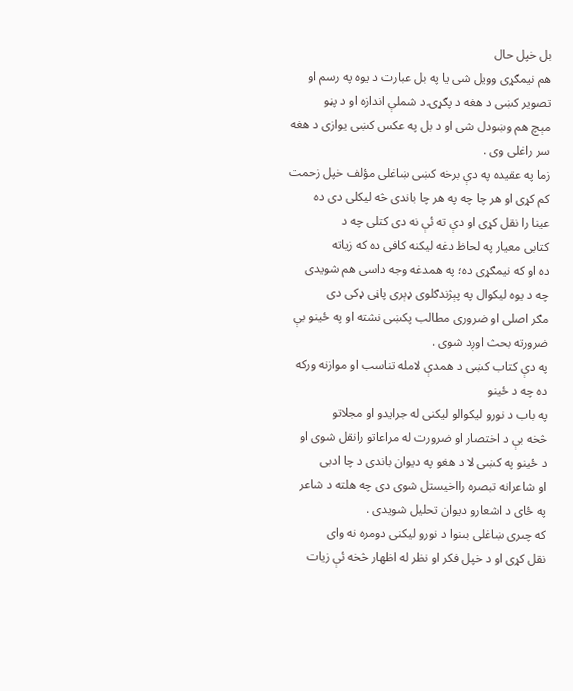بل خپل حال
هم نيمګړى وويل شى يا په بل عبارت د يوه په رسم او
تصوير كښى د هغه د پګړۍ د شملې اندازه او د پڼو
مېچ هم وښودل شى او د بل په عكس كښى يوازى د هغه
سر راغلى وى .
زما په عقيده په دې برخه كښى ښاغلى مؤلف خپل زحمت
كم كړى او هر چا چه په هر چا باندى څه ليكلى دى ده
عينا را نقل كړى او دې ته ئې نه دى كتلى چه د
كتابى معيار په لحاظ دغه ليكنه كافى ده كه زياته
ده او كه نيمګړى ده؛ په همدغه وجه داسى هم شويدى
چه د يوه ليكوال په پېژندګلوى ډېرى پاڼى ډكى دى
مګر اصلى او ضرورى مطالب پكښى نشته او په ځينو بې
ضرورته بحث اوږد شوى .
په دې كتاب كښى د همدې لامله تناسب او موازنه وركه
ده چه د ځينو
په باب د نورو ليكوالو ليكنى له جرايدو او مجلاتو
څخه بې د اختصار او ضرورت له مراعاتو رانقل شوى او
د ځينو په كښى لا د هغو په ديوان باندى د چا ادبى
او شاعرانه تبصره رااخيستل شوى دى چه هلته د شاعر
په ځاى د اشعارو ديوان تحليل شويدى .
كه چىرى ښاغلى بىنوا د نورو ليكنى دومره نه واى
نقل كړى او د خپل فكر او نظر له اظهار څخه ئې زيات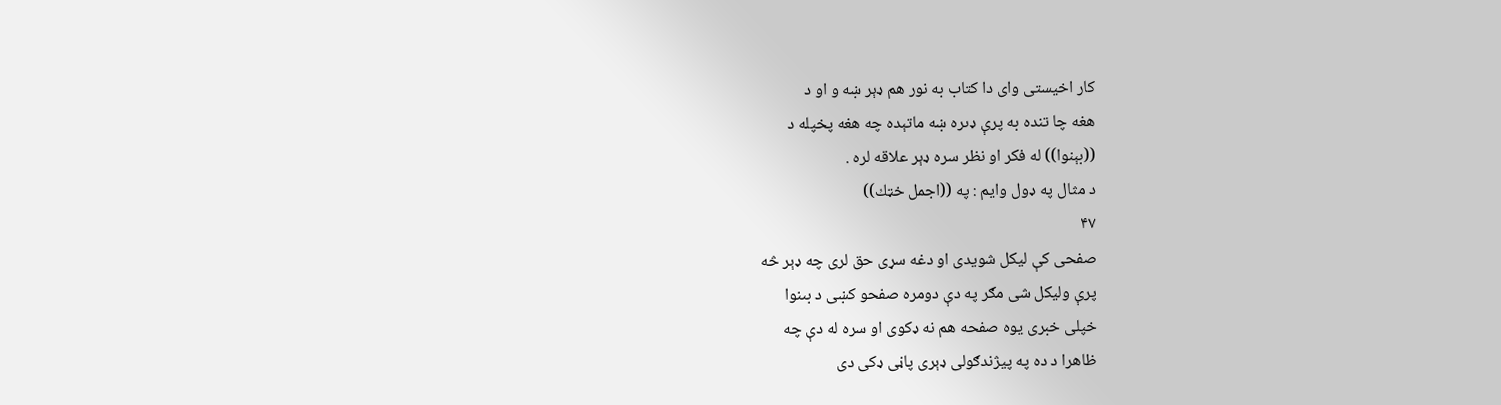كار اخيستى واى دا كتاب به نور هم ډېر ښه و او د
هغه چا تنده به پرې ډىره ښه ماتېده چه هغه پخپله د
((بېنوا)) له فكر او نظر سره ډېر علاقه لره .
د مثال په ډول وايم : په ((اجمل خټك))
۴۷
صفحى كې ليكل شويدى او دغه سړى حق لرى چه ډېر څه
پرې وليكل شى مګر په دې دومره صفحو كښى د بىنوا
خپلى خبرى يوه صفحه هم نه ډكوى او سره له دې چه
ظاهرا د ده په پيژندګولى ډېرى پاڼى ډكى دى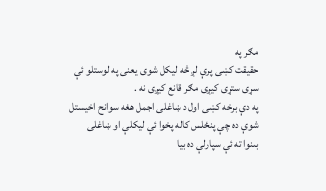مګر په
حقيقت كښى پرې لږ څه ليكل شوى يعنى په لوستلو ئې
سړى ستړى كيږى مګر قانع كيږى نه .
په دې برخه كښى اول د ښاغلى اجمل هغه سوانح اخيستل
شوې ده چې پنځلس كاله پخوا ئې ليكلې او ښاغلى
بىنوا ته ئې سپارلې ده بيا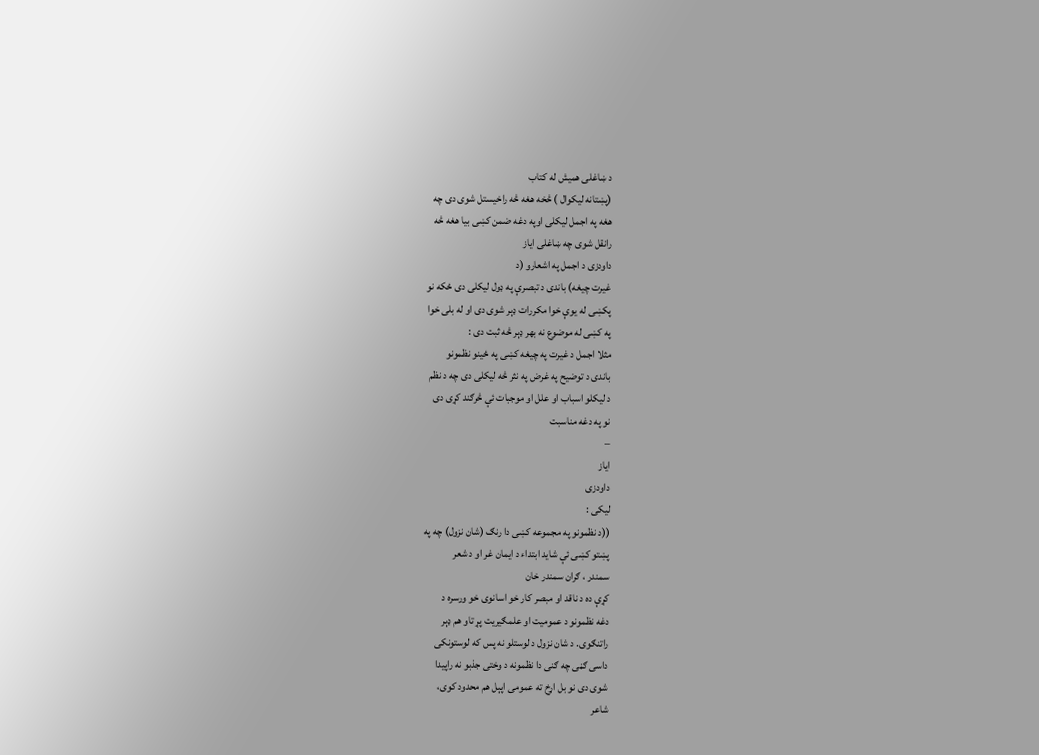د ښاغلى هميش له كتاب
(پښتانه ليكوال ) څخه هغه څه راخيستل شوى دى چه
هغه په اجمل ليكلى اوپه دغه ضمن كښى بيا هغه څه
رانقل شوى چه ښاغلى اياز
داودزى د اجمل په اشعارو (د
غيرت چيغه) باندى د تبصرې په ډول ليكلى دى ځكه نو
پكښى له يوې خوا مكررات ډېر شوى دى او له بلى خوا
په كښى له موضوع نه بهر ډېر څه ثبت دى :
مثلا اجمل د غيرت په چيغه كښى په ځينو نظمونو
باندى د توضيح په غرض په نثر څه ليكلى دى چه د نظم
د ليكلو اسباب او علل او موجبات ئې څرګند كړى دى
نو په دغه مناسبت
–
اياز
داودزى
ليكى :
((د نظمونو په مجموعه كښى دا رنګ (شان نزول) چه په
پښتو كښى ئې شايد ابتداء د ايمان غر او د شعر
سمندر ، ګران سمندر خان
كړې ده د ناقد او مبصر كار خو اسانوى خو ورسره د
دغه نظمونو د عموميت او علمګيريت پړ تاو هم ډېر
راتنګوى. د شان نزول د لوستلو نه پس كه لوستونكى
داسى ګڼى چه ګنى دا نظمونه د وختى جذبو نه راپيدا
شوى دى نو بل اړخ ته عمومى اپېل هم محدود كوى،
شاعر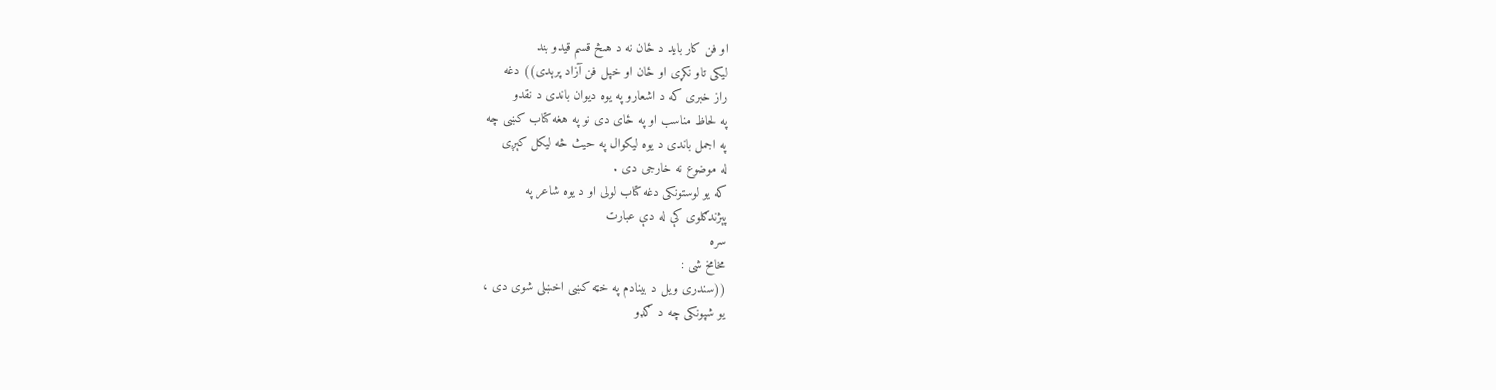او فن كار بايد د ځان نه د هىڅ قسم قيدو بند
ليكى تاو نكړى او ځان او خپل فن آزاد پرېدى)) دغه
راز خبرى كه د اشعارو په يوه ديوان باندى د نقدو
په لحاظ مناسب او په ځاى دى نو په هغه كتاب كښى چه
په اجمل باندى د يوه ليكوال په حيث څه ليكل كېږى
له موضوع نه خارجى دى .
كه يو لوستونكى دغه كتاب لولى او د يوه شاعر په
پېژندګلوى كې له دې عبارت
سره
مخامخ شى :
((سندرى ويل د بينادم په خټه كښى اخښلى شوى دى ،
يو شپونكى چه د ګډو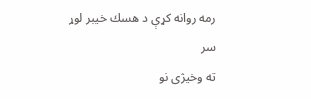رمه روانه كړې د هسك خيبر لوړ
سر
ته وخيژى نو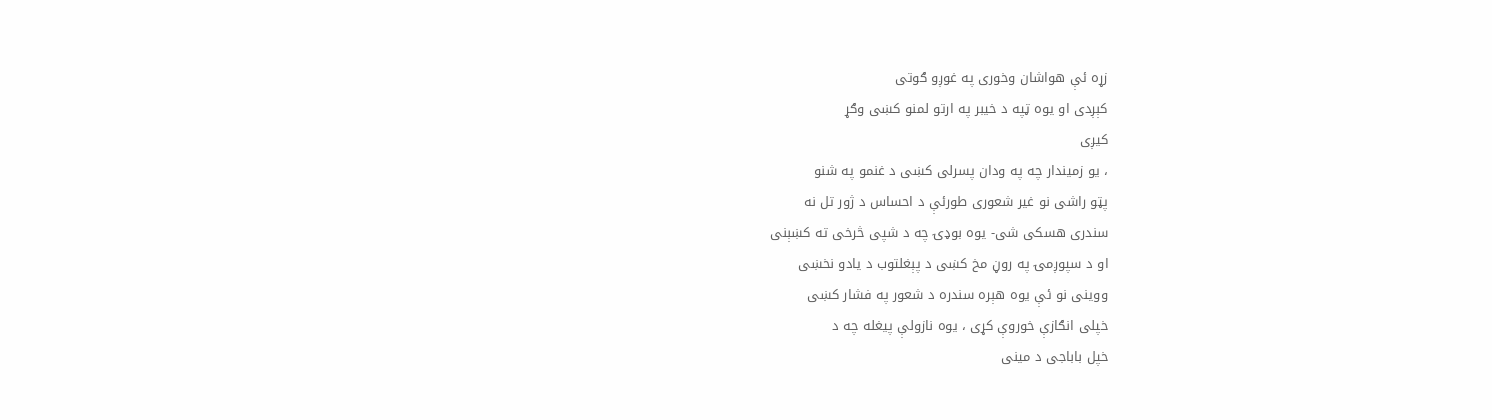زړه ئې هواشان وخورى په غوږو ګوتى
كېږدى او يوه ټپه د خيبر په ارتو لمنو كښى وګړ
كيږى
، يو زميندار چه په ودان پسرلى كښى د غنمو په شنو
پټو راشى نو غير شعورى طورئې د احساس د ژور تل نه
سندرى هسكى شى- يوه بوډۍ چه د شپى څرخى ته كښېنى
او د سپوږمۍ په روڼ مخ كښى د پېغلتوب د يادو نخښى
ووينى نو ئې يوه هېره سندره د شعور په فشار كښى
خپلى انګازې خوروې كړى ، يوه نازولې پيغله چه د
خپل باباجى د مينى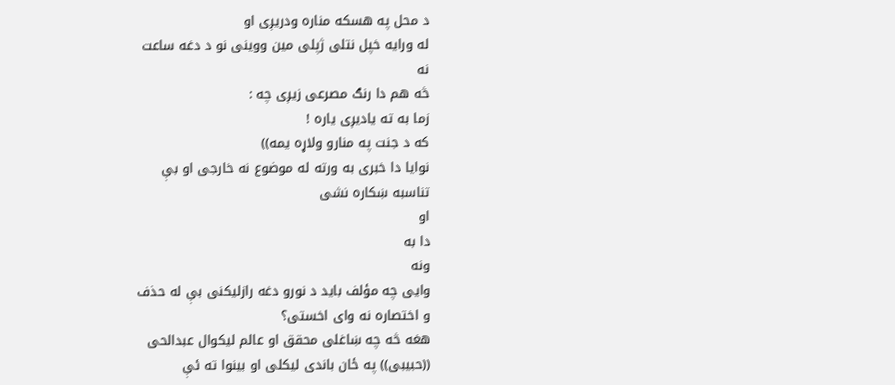د محل په هسكه مناره ودريږى او
له ورايه خپل نتلى ژپلى مين ووينى نو د دغه ساعت
نه
څه هم دا رنګ مصرعى زيږى چه :
زما به ته ياديږى ياره !
كه د جنت په منارو ولاړه يمه))
نوايا دا خبرى به ورته له موضوع نه خارجى او بې
تناسبه ښكاره نشى
او
دا به
ونه
وايى چه مؤلف بايد د نورو دغه رازليكنى بې له حذف
و اختصاره نه واى اخستى؟
هغه څه چه ښاغلى محقق او عالم ليكوال عبدالحى
((حبيبى)) په ځان باندى ليكلى او بينوا ته ئې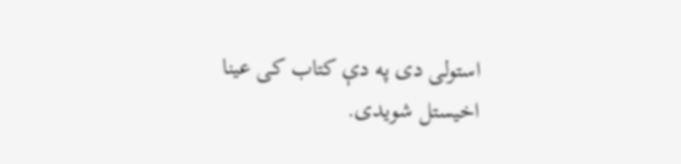استولى دى په دې كتاب كى عينا اخيستل شويدى.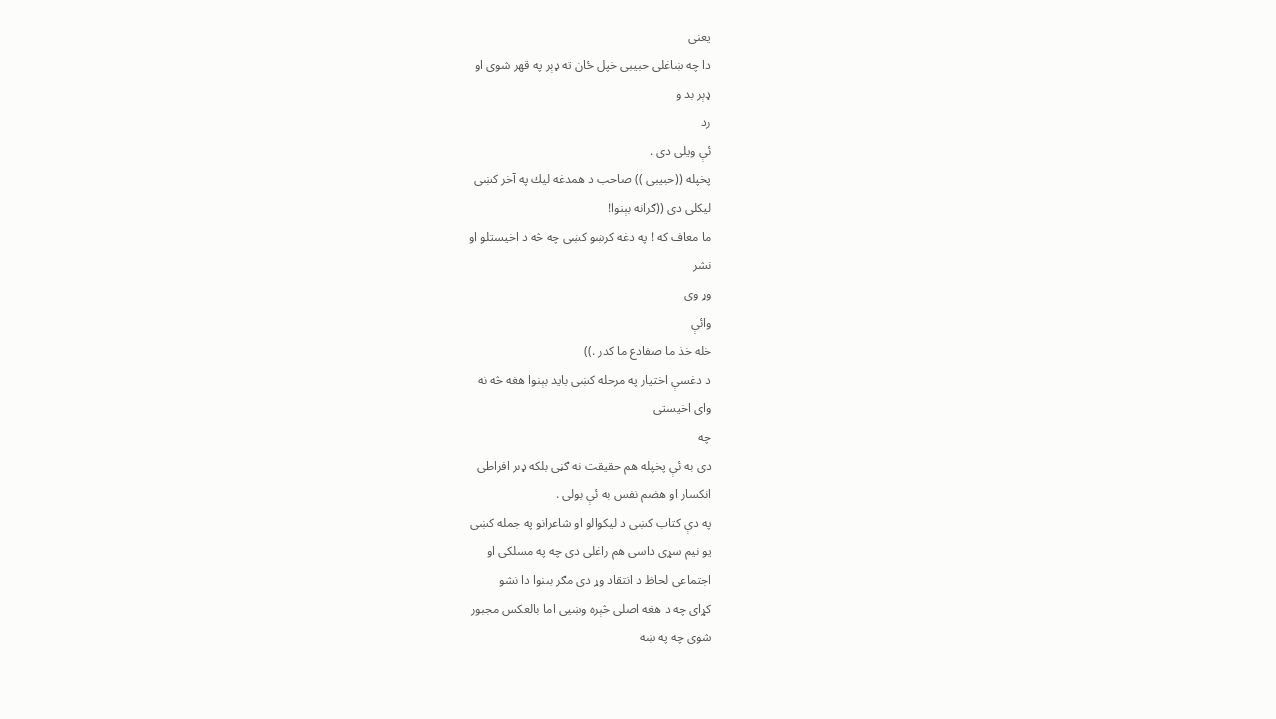يعنى
دا چه ښاغلى حبيبى خپل ځان ته ډېر په قهر شوى او
ډېر بد و
رد
ئې ويلى دى .
پخپله ((حبيبى )) صاحب د همدغه ليك په آخر كښى
ليكلى دى ((ګرانه بېنوا!
ما معاف كه ! په دغه كرښو كښى چه څه د اخيستلو او
نشر
وړ وى
وائې
خله خذ ما صفادع ما كدر .))
د دغسې اختيار په مرحله كښى بايد بېنوا هغه څه نه
واى اخيستى
چه
دى به ئې پخپله هم حقيقت نه ګڼى بلكه ډىر افراطى
انكسار او هضم نفس به ئې بولى .
په دې كتاب كښى د ليكوالو او شاعرانو په جمله كښى
يو نيم سړى داسى هم راغلى دى چه په مسلكى او
اجتماعى لحاظ د انتقاد وړ دى مګر بىنوا دا نشو
كړاى چه د هغه اصلى څېره وښيى اما بالعكس مجبور
شوى چه په ښه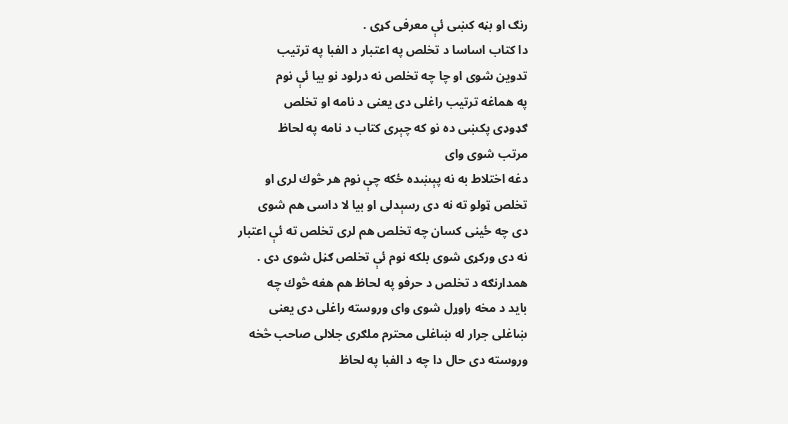رنګ او بڼه كښى ئې معرفى كړى .
دا كتاب اساسا د تخلص په اعتبار د الفبا په ترتيب
تدوين شوى او چا چه تخلص نه درلود نو بيا ئې نوم
په هماغه ترتيب راغلى دى يعنى د نامه او تخلص
ګډوډى پكښى ده نو كه چېرى كتاب د نامه په لحاظ
مرتب شوى واى
دغه اختلاط به نه پېښده ځكه چې نوم هر څوك لرى او
تخلص ټولو ته نه دى رسېدلى او بيا لا داسى هم شوى
دى چه ځينى كسان چه تخلص هم لرى تخلص ته ئې اعتبار
نه دى وركړى شوى بلكه نوم ئې تخلص ګڼل شوى دى .
همدارنګه د تخلص د حرفو په لحاظ هم هغه څوك چه
بايد د مخه راوړل شوى واى وروسته راغلى دى يعنى
ښاغلى جرار له ښاغلى محترم ملګرى جلالى صاحب څخه
وروسته دى حال دا چه د الفبا په لحاظ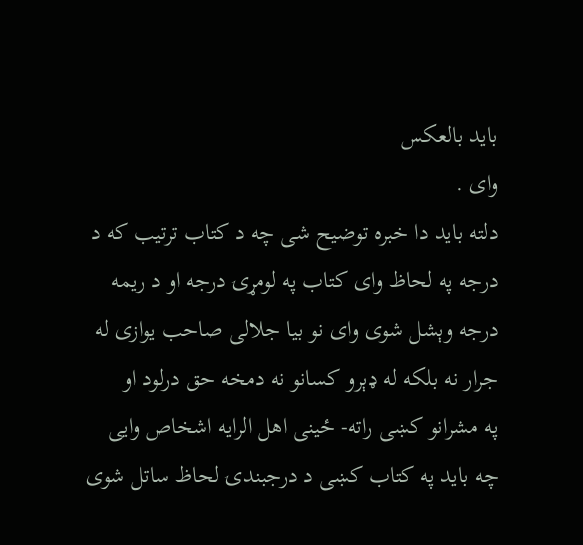بايد بالعكس
واى .
دلته بايد دا خبره توضيح شى چه د كتاب ترتيب كه د
درجه په لحاظ واى كتاب په لومړۍ درجه او د ريمه
درجه وېشل شوى واى نو بيا جلالى صاحب يوازى له
جرار نه بلكه له ډېرو كسانو نه دمخه حق درلود او
په مشرانو كښى راته- ځينى اهل الرايه اشخاص وايى
چه بايد په كتاب كښى د درجبندۍ لحاظ ساتل شوى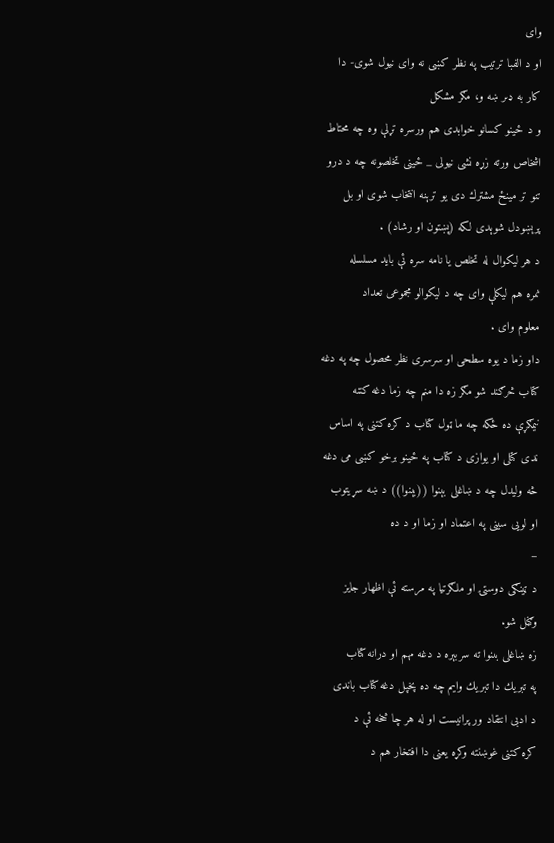واى
او د الفبا ترتيب په نظر كښى نه واى نيول شوى- دا
كار به ډىر ښه و، مګر مشكل
و د ځينو كسانو خوابدى هم ورسره تړلې وه چه محتاط
اشخاص ورته زړه نشى نيولى _ ځينى تخلصونه چه د درو
تنو تر مينځ مشترك دى يو ترېنه انتخاب شوى او بل
پرېښودل شوېدى لكه (پښتون او رشاد) .
د هر ليكوال له تخلص يا نامه سره ئې بايد مسلسله
نمره هم ليكلې واى چه د ليكوالو مجموعى تعداد
معلوم واى .
داو زما د يوه سطحى او سرسرى نظر محصول چه په دغه
كتاب څرګند شو مګر زه دا منم چه زما دغه كتنه
نيمګړې ده ځكه چه ما ټول كتاب د كره كتنى په اساس
ندى كتلى او يوازى د كتاب په ځينو برخو كښى مى دغه
څه وليدل چه د ښاغلى بېنوا ((بېنوا)) د ښه سړيتوب
او لويى سينى په اعتماد او زما او د ده
–
د ټينګى دوستۍ او ملګرتيا په مرسته ئې اظهار جايز
وګڼل شو.
زه ښاغلى بىنوا ته سربېره د دغه مهم او درانه كتاب
په تبريك دا تبريك وايم چه ده پخپل دغه كتاب باندى
د ادبى انتقاد ور پرانيست او له هر چا څخه ئې د
كره كتنى غوښنته وكړه يعنى دا افتخار هم د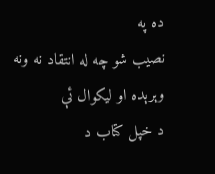ده په
نصيب شو چه له انتقاد نه ونه وېرېده او ليكوال ئې
د خپل كتاب د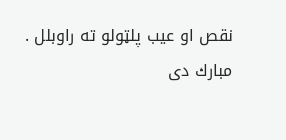نقص او عيب پلټولو ته راوبلل .
مبارك دى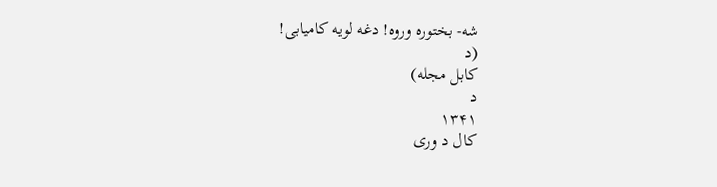شه- بختوره وروه! دغه لويه كاميابى!
(د
كابل مجله)
د
۱۳۴۱
كال د ورى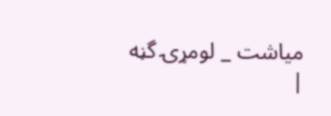مياشت _ لومړۍ گڼه
|